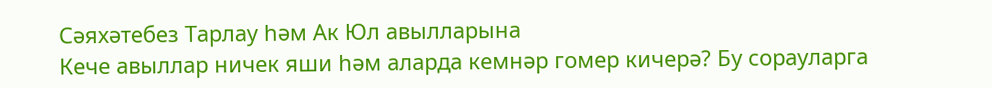Сәяхәтебез Тарлау һәм Ак Юл авылларына
Кече авыллар ничек яши һәм аларда кемнәр гомер кичерә? Бу сорауларга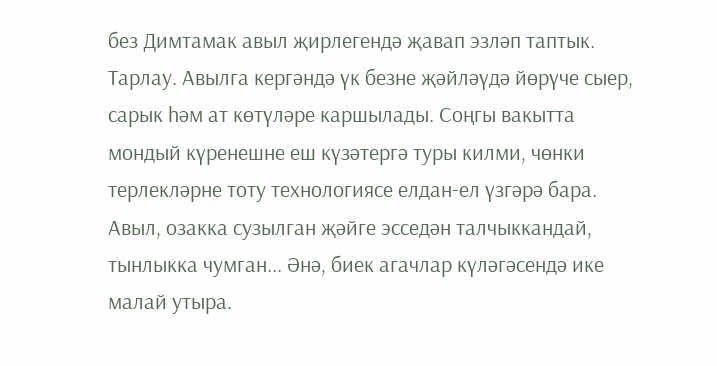без Димтамак авыл җирлегендә җавап эзләп таптык.
Тарлау. Авылга кергәндә үк безне җәйләүдә йөрүче сыер, сарык һәм ат көтүләре каршылады. Соңгы вакытта мондый күренешне еш күзәтергә туры килми, чөнки терлекләрне тоту технологиясе елдан-ел үзгәрә бара. Авыл, озакка сузылган җәйге эсседән талчыккандай, тынлыкка чумган... Әнә, биек агачлар күләгәсендә ике малай утыра.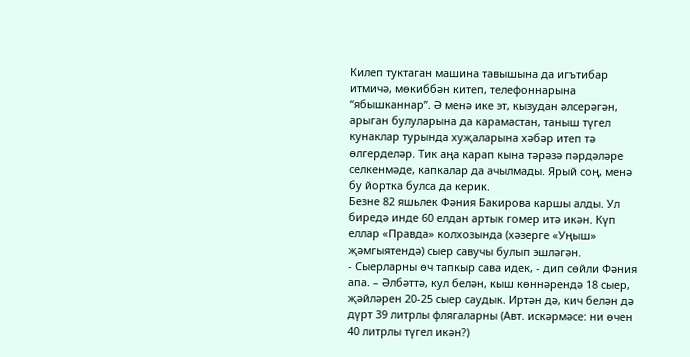Килеп туктаган машина тавышына да игътибар итмичә, мөкиббән китеп, телефоннарына “ябышканнар”. Ә менә ике эт, кызудан әлсерәгән, арыган булуларына да карамастан, таныш түгел кунаклар турында хуҗаларына хәбәр итеп тә өлгерделәр. Тик аңа карап кына тәрәзә пәрдәләре селкенмәде, капкалар да ачылмады. Ярый соң, менә бу йортка булса да керик.
Безне 82 яшьлек Фәния Бакирова каршы алды. Ул биредә инде 60 елдан артык гомер итә икән. Күп еллар «Правда» колхозында (хәзерге «Уңыш» җәмгыятендә) сыер савучы булып эшләгән.
- Сыерларны өч тапкыр сава идек, - дип сөйли Фәния апа. – Әлбәттә, кул белән, кыш көннәрендә 18 сыер, җәйләрен 20-25 сыер саудык. Иртән дә, кич белән дә дүрт 39 литрлы флягаларны (Авт. искәрмәсе: ни өчен 40 литрлы түгел икән?)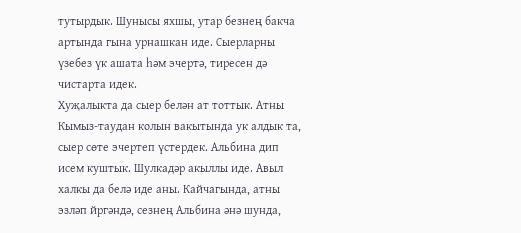тутырдык. Шунысы яхшы, утар безнең бакча артында гына урнашкан иде. Сыерларны үзебез үк ашата һәм эчертә, тиресен дә чистарта идек.
Хуҗалыкта да сыер белән ат тоттык. Атны Кымыз-таудан колын вакытында ук алдык та, сыер сөте эчертеп үстердек. Альбина дип исем куштык. Шулкадәр акыллы иде. Авыл халкы да белә иде аны. Кайчагында, атны эзләп йргәндә, сезнең Альбина әнә шунда,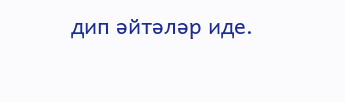дип әйтәләр иде.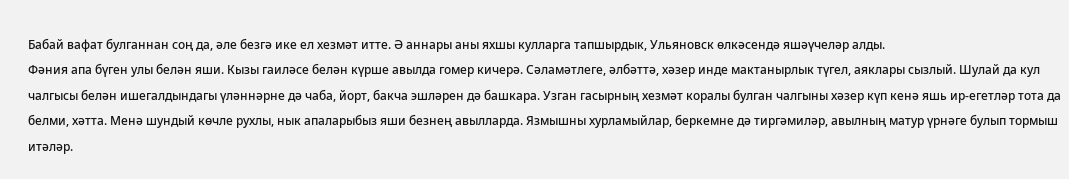Бабай вафат булганнан соң да, әле безгә ике ел хезмәт итте. Ә аннары аны яхшы кулларга тапшырдык, Ульяновск өлкәсендә яшәүчеләр алды.
Фәния апа бүген улы белән яши. Кызы гаиләсе белән күрше авылда гомер кичерә. Сәламәтлеге, әлбәттә, хәзер инде мактанырлык түгел, аяклары сызлый. Шулай да кул чалгысы белән ишегалдындагы үләннәрне дә чаба, йорт, бакча эшләрен дә башкара. Узган гасырның хезмәт коралы булган чалгыны хәзер күп кенә яшь ир-егетләр тота да белми, хәтта. Менә шундый көчле рухлы, нык апаларыбыз яши безнең авылларда. Язмышны хурламыйлар, беркемне дә тиргәмиләр, авылның матур үрнәге булып тормыш итәләр.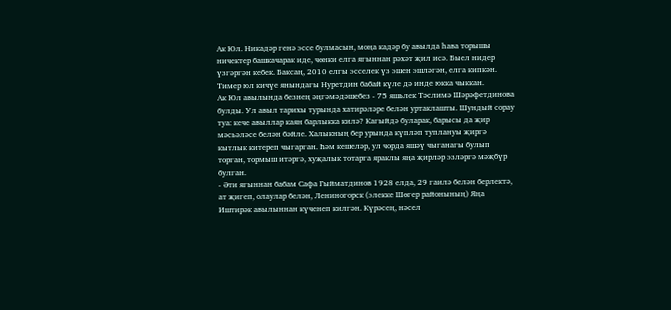Ак Юл. Никадәр генә эссе булмасын, моңа кадәр бу авылда һава торышы ничектер башкачарак иде, чөнки елга ягыннан рәхәт җил исә. Быел нидер үзгәргән кебек. Баксаң, 2010 елгы эсселек үз эшен эшләгән, елга кипкән. Тимер юл кичүе янындагы Нуретдин бабай күле дә инде юкка чыккан.
Ак Юл авылында безнең әңгәмәдәшебез - 75 яшьлек Тәслимә Шәрәфетдинова булды. Ул авыл тарихы турында хатирәләре белән уртаклашты. Шундый сорау туа: кече авыллар каян барлыкка килә? Кагыйдә буларак, барысы да җир мәсьәләсе белән бәйле. Халыкның бер урында күпләп туплануы җиргә кытлык китереп чыгарган. Һәм кешеләр, ул чорда яшәү чыганагы булып торган, тормыш итәргә, хуҗалык тотарга яраклы яңа җирләр эзләргә мәҗбүр булган.
- Әти ягыннан бабам Сафа Гыйматдинов 1928 елда, 29 гаилә белән берлектә, ат җигеп, олаулар белән, Лениногорск (элекке Шөгер районының) Яңа Иштирәк авылыннан күченеп килгән. Күрәсең, нәсел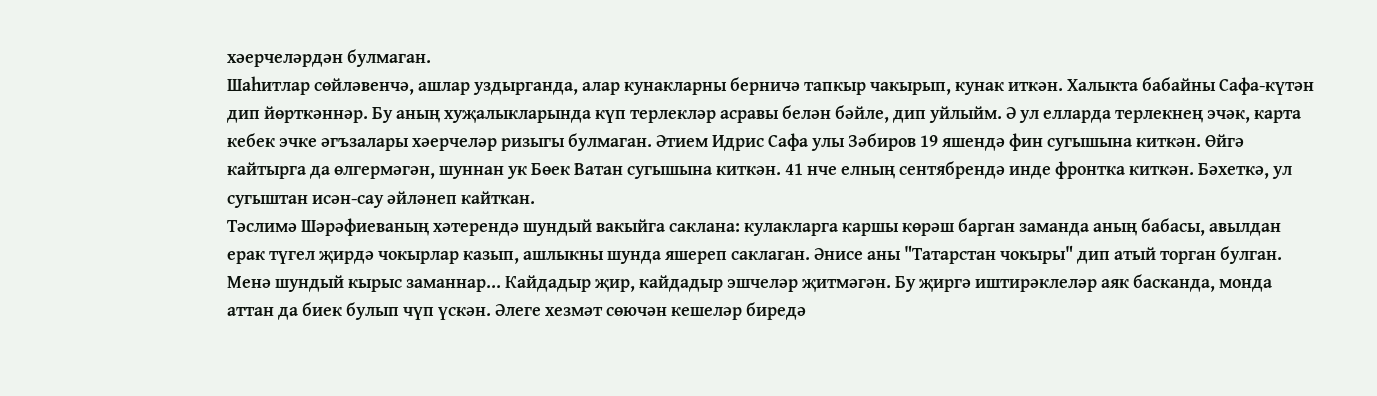хәерчеләрдән булмаган.
Шаһитлар сөйләвенчә, ашлар уздырганда, алар кунакларны берничә тапкыр чакырып, кунак иткән. Халыкта бабайны Сафа-күтән дип йөрткәннәр. Бу аның хуҗалыкларында күп терлекләр асравы белән бәйле, дип уйлыйм. Ә ул елларда терлекнең эчәк, карта кебек эчке әгъзалары хәерчеләр ризыгы булмаган. Әтием Идрис Сафа улы Зәбиров 19 яшендә фин сугышына киткән. Өйгә кайтырга да өлгермәгән, шуннан ук Бөек Ватан сугышына киткән. 41 нче елның сентябрендә инде фронтка киткән. Бәхеткә, ул сугыштан исән-сау әйләнеп кайткан.
Тәслимә Шәрәфиеваның хәтерендә шундый вакыйга саклана: кулакларга каршы көрәш барган заманда аның бабасы, авылдан ерак түгел җирдә чокырлар казып, ашлыкны шунда яшереп саклаган. Әнисе аны "Татарстан чокыры" дип атый торган булган. Менә шундый кырыс заманнар... Кайдадыр җир, кайдадыр эшчеләр җитмәгән. Бу җиргә иштирәклеләр аяк басканда, монда аттан да биек булып чүп үскән. Әлеге хезмәт сөючән кешеләр биредә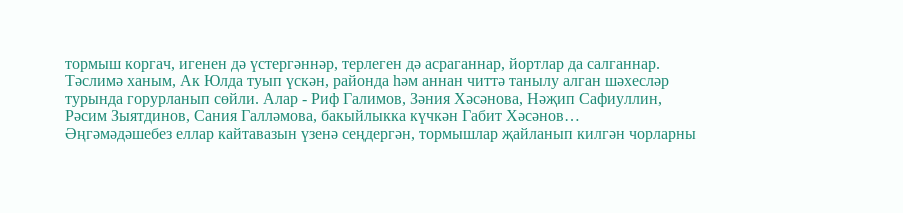тормыш коргач, игенен дә үстергәннәр, терлеген дә асраганнар, йортлар да салганнар.
Тәслимә ханым, Ак Юлда туып үскән, районда һәм аннан читтә танылу алган шәхесләр турында горурланып сөйли. Алар - Риф Галимов, Зәния Хәсәнова, Нәҗип Сафиуллин, Рәсим Зыятдинов, Сания Галләмова, бакыйлыкка күчкән Габит Хәсәнов…
Әңгәмәдәшебез еллар кайтавазын үзенә сеңдергән, тормышлар җайланып килгән чорларны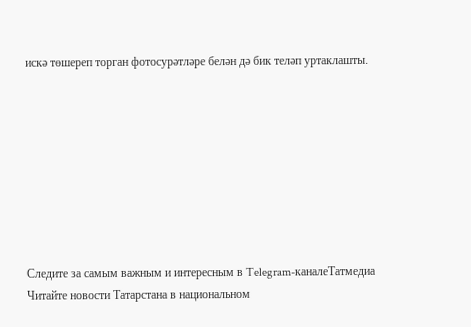искә төшереп торган фотосурәтләре белән дә бик теләп уртаклашты.









Следите за самым важным и интересным в Telegram-каналеТатмедиа
Читайте новости Татарстана в национальном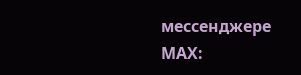мессенджере MАХ: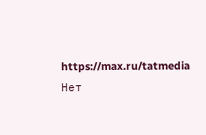https://max.ru/tatmedia
Нет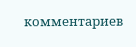комментариев